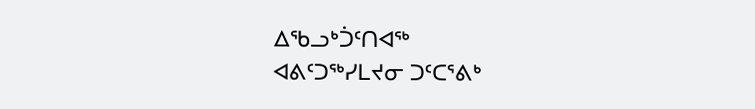ᐃᖃᓗᒃᑑᑦᑎᐊᖅ
ᐊᕕᑦᑐᖅᓯᒪᔪᓂ ᑐᑦᑕᕐᕕᒃ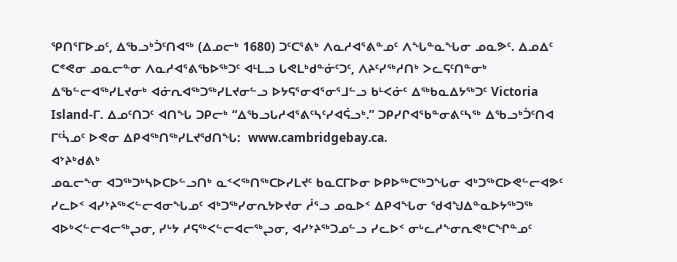ᕿᑎᕐᒥᐅᓄᑦ, ᐃᖃᓗᒃᑑᑦᑎᐊᖅ (ᐃᓄᓕᒃ 1680) ᑐᑦᑕᕐᕕᒃ ᐱᓇᓱᐊᕐᕕᓐᓄᑦ ᐱᖓᓐᓇᖓᓂ ᓄᓇᕗᑦ. ᐃᓄᐃᑦ ᑕᕝᕙᓂ ᓄᓇᓕᓐᓂ ᐱᓇᓱᐊᕐᕕᖃᐅᖅᑐᑦ ᐊᒻᒪᓗ ᒐᕙᒪᒃᑯᓐᓃᑦᑐᑦ, ᐱᔨᑦᓯᖅᓱᑎᒃ ᐳᓚᕋᑦᑎᓐᓂᒃ ᐃᖃᓪᓕᐊᖅᓯᒪᔪᓂᒃ ᐊᓃᕆᐊᖅᑐᖅᓯᒪᔪᓂᓪᓗ ᐅᔭᕋᕐᓂᐊᕐᓂᕐᒧᓪᓗ ᑲᒻᐸᓃᑦ ᐃᖅᑲᓇᐃᔭᖅᑐᑦ Victoria Island-ᒥ. ᐃᓄᑦᑎᑐᑦ ᐊᑎᖓ ᑐᑭᓕᒃ “ᐃᖃᓗᒐᓱᐊᕐᕕᑦᓴᑦᓯᐊᕌᓗᒃ.” ᑐᑭᓯᒋᐊᕐᑲᓐᓂᕕᑦᓴᖅ ᐃᖃᓗᒃᑑᑦᑎᐊ ᒥᑦᓵᓄᑦ ᐅᕙᓂ ᐃᑭᐊᖅᑎᖅᓯᒪᔪᖁᑎᖓ:  www.cambridgebay.ca.
ᐊᔾᔨᒃᑯᕕᒃ
ᓄᓇᓕᖕᓂ ᐊᑐᖅᑐᒃᓴᐅᑕᐅᓪᓗᑎᒃ ᓇᑉᐸᖅᑎᖅᑕᐅᓯᒪᔪᑦ ᑲᓇᑕᒥᐅᓂ ᐅᑭᐅᖅᑕᖅᑐᖓᓂ ᐊᒃᑐᖅᑕᐅᕙᓪᓕᐊᕗᑦ ᓯᓚᐅᑉ ᐊᓯᔾᔨᖅᐸᓪᓕᐊᓂᖓᓄᑦ ᐊᒃᑐᖅᓯᓂᕆᔭᐅᔪᓂ ᓲᕐᓗ ᓄᓇᐅᑉ ᐃᑭᐊᖓᓂ ᖁᐊᖑᐃᓐᓇᐅᔭᖅᑐᖅ  ᐊᐅᒃᐸᓪᓕᐊᓕᖅᖢᓂ, ᓯᒡᔭ ᓱᕋᖅᐸᓪᓕᐊᓕᖅᖢᓂ, ᐊᓯᔾᔨᖅᑐᓄᓪᓗ ᓯᓚᐅᑉ ᓂᒡᓚᓱᖕᓂᕆᕙᒃᑕᖏᓐᓄᑦ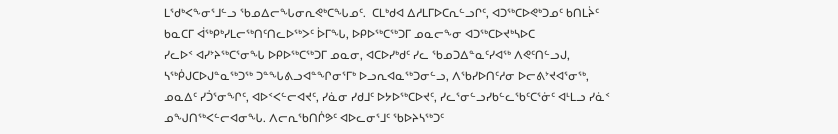ᒪᖁᒃᐸᖕᓂᕐᒧᓪᓗ ᖃᓄᐃᓕᖓᓂᕆᕙᒃᑕᖓᓄᑦ.  ᑕᒪᒃᑯᐊ ᐃᓱᒪᒥᐅᑕᕆᓪᓗᒋᑦ, ᐊᑐᖅᑕᐅᕙᒃᑐᓄᑦ ᑲᑎᒪᔩᑦ ᑲᓇᑕᒥ ᐋᖅᑭᒃᓯᒪᓕᖅᑎᑦᑎᓚᐅᖅᐳᑦ ᐆᒥᖓ, ᐅᑭᐅᖅᑕᖅᑐᒥ ᓄᓇᓕᖕᓂ ᐊᑐᖅᑕᐅᔪᒃᓴᐅᑕ
ᓯᓚᐅᑉ ᐊᓯᔾᔨᖅᑕᕐᓂᖓ ᐅᑭᐅᖅᑕᖅᑐᒥ ᓄᓇᓂ, ᐊᑕᐅᓯᒃᑯᑦ ᓯᓚ ᖃᓄᑐᐃᓐᓇᑦᓯᐊᖅ ᐱᕙᑦᑎᓪᓗᒍ, ᓴᖅᑮᒍᑕᐅᒍᓐᓇᖅᑐᖅ ᑐᓐᖓᕕᓗᐊᓐᖏᓂᕐᒥᒃ ᐅᓗᕆᐊᓇᖅᑐᓂᓪᓗ, ᐱᖃᓯᐅᑎᑦᓱᓂ ᐅᓕᕕᔾᔪᐊᕐᓂᖅ, ᓄᓇᐃᑦ ᓯᑑᕐᓂᖏᑦ, ᐊᐅᑉᐸᓪᓕᐊᔪᑦ, ᓯᓈᓂ ᓯᑯᒧᑦ ᐅᔭᐅᖅᑕᐅᔪᑦ, ᓯᓚᕐᓂᓪᓗᓯᑲᓪᓚᖃᑦᑕᕐᓃᑦ ᐊᒻᒪᓗ ᓯᓈᑉ ᓄᖑᑎᖅᐸᓪᓕᐊᓂᖓ. ᐱᓕᕆᖃᑎᒌᕗᑦ ᐊᐅᓚᓂᕐᒧᑦ ᖃᐅᔨᓴᖅᑐᑦ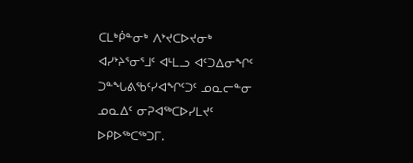ᑕᒪᒃᑮᓐᓂᒃ ᐱᔾᔪᑕᐅᔪᓂᒃ ᐊᓯᔾᔨᕐᓂᕐᒧᑦ ᐊᒻᒪᓗ ᐊᑦᑐᐃᓂᖏᑦ ᑐᓐᖓᕕᖃᑦᓯᐊᖏᑦᑐᑦ ᓄᓇᓕᓐᓂ ᓄᓇᐃᑦ ᓂᕈᐊᖅᑕᐅᓯᒪᔪᑦ ᐅᑭᐅᖅᑕᖅᑐᒥ.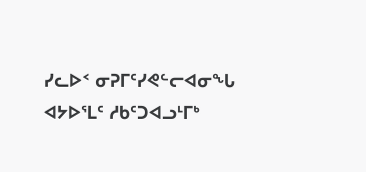ᓯᓚᐅᑉ ᓂᕈᒥᑦᓯᕙᓪᓕᐊᓂᖓ ᐊᔭᐅᕐᒪᑦ ᓱᑲᑦᑐᐊᓗᒻᒥᒃ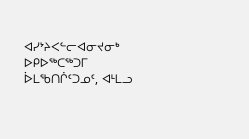ᐊᓯᔾᔨᐸᓪᓕᐊᓂᔪᓂᒃ ᐅᑭᐅᖅᑕᖅᑐᒥ ᐆᒪᖃᑎᒌᑦᑐᓄᑦ, ᐊᒻᒪᓗ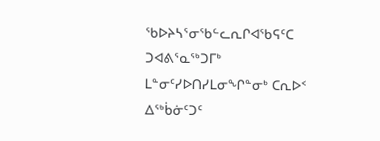ᖃᐅᔨᓴᕐᓂᖃᓪᓚᕆᒋᐊᖃᕋᑦᑕ ᑐᐊᕕᕐᓇᖅᑐᒥᒃ ᒪᓐᓂᑦᓯᐅᑎᓯᒪᓂᖏᓐᓂᒃ ᑕᕆᐅᑉ ᐃᖅᑳᓃᑦᑐᑦ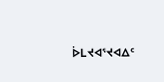ᐆᒪᔪᐊᕐᔪᐊᐃᑦ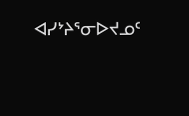ᐊᓯᔾᔨᕐᓂᐅᔪᓄᑦ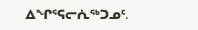ᐃᖏᕐᕋᓕᕇᖅᑐᓄᑦ.